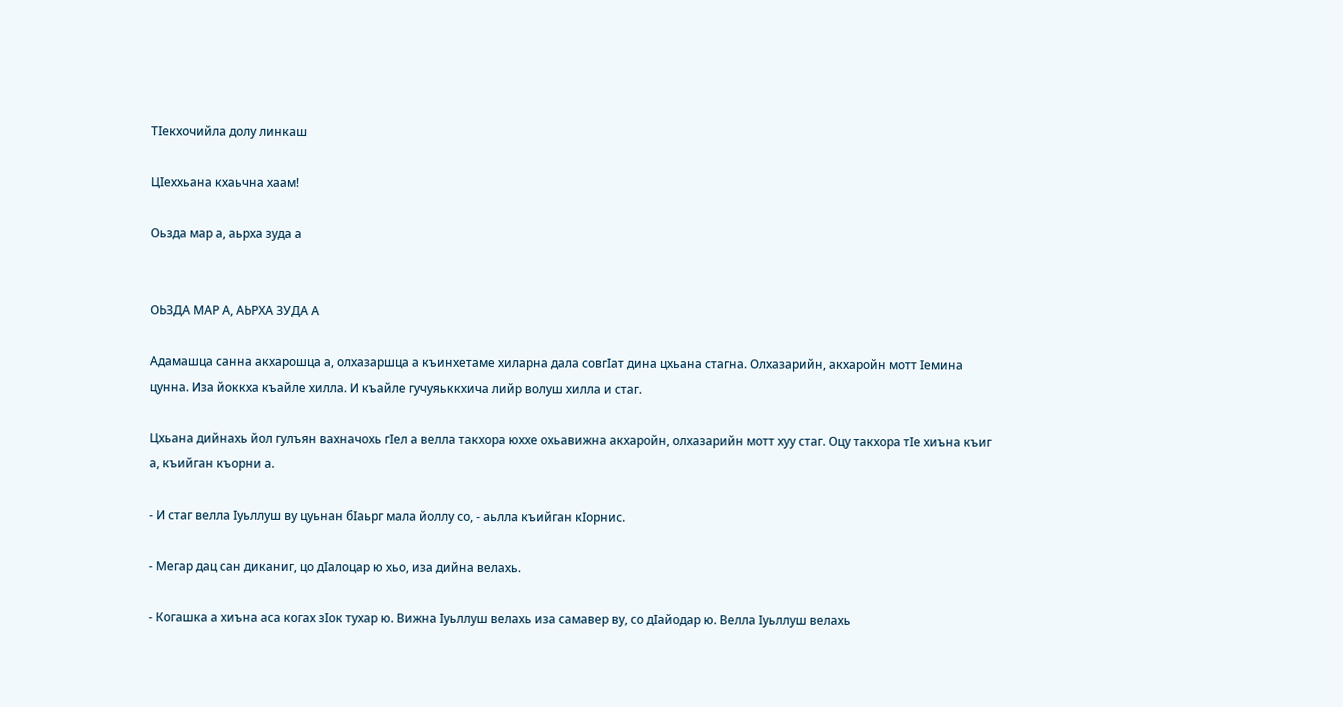ТIекхочийла долу линкаш

ЦIеххьана кхаьчна хаам!

Оьзда мар а, аьрха зуда а


ОЬЗДА МАР А, АЬРХА ЗУДА А

Адамашца санна акхарошца а, олхазаршца а къинхетаме хиларна дала совгIат дина цхьана стагна. Олхазарийн, акхаройн мотт Iемина цунна. Иза йоккха къайле хилла. И къайле гучуяьккхича лийр волуш хилла и стаг.

Цхьана дийнахь йол гулъян вахначохь гIел а велла такхора юххе охьавижна акхаройн, олхазарийн мотт хуу стаг. Оцу такхора тIе хиъна къиг а, къийган къорни а.

- И стаг велла Iуьллуш ву цуьнан бIаьрг мала йоллу со, - аьлла къийган кIорнис.

- Мегар дац сан диканиг, цо дIалоцар ю хьо, иза дийна велахь.

- Когашка а хиъна аса когах зIок тухар ю. Вижна Iуьллуш велахь иза самавер ву, со дIайодар ю. Велла Iуьллуш велахь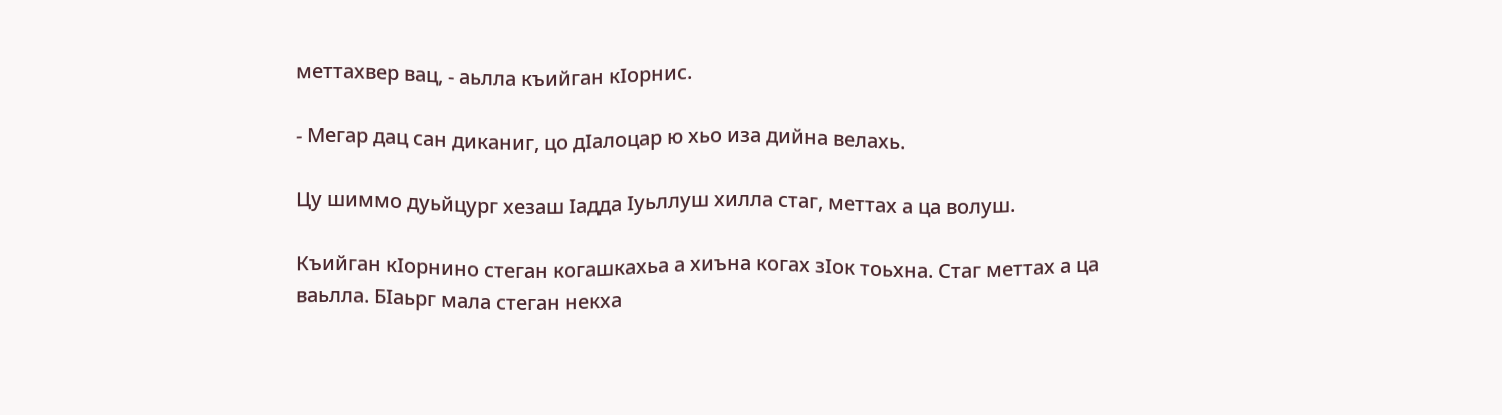меттахвер вац, - аьлла къийган кIорнис.

- Мегар дац сан диканиг, цо дIалоцар ю хьо иза дийна велахь.

Цу шиммо дуьйцург хезаш Iадда Iуьллуш хилла стаг, меттах а ца волуш.

Къийган кIорнино стеган когашкахьа а хиъна когах зIок тоьхна. Стаг меттах а ца ваьлла. БIаьрг мала стеган некха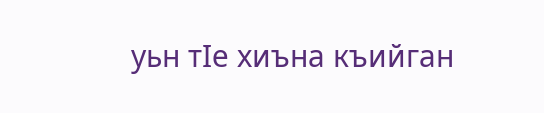уьн тIе хиъна къийган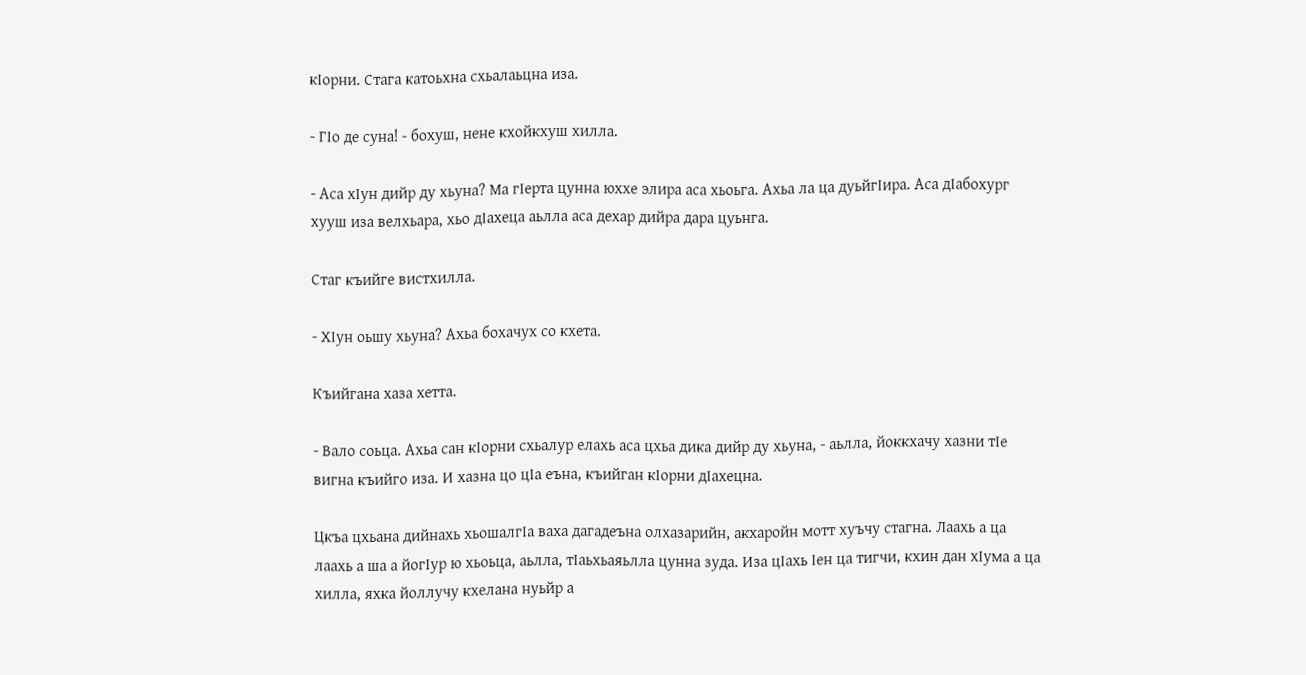кIорни. Стага катоьхна схьалаьцна иза.

- ГIо де суна! - бохуш, нене кхойкхуш хилла.

- Аса хIун дийр ду хьуна? Ма гIерта цунна юххе элира аса хьоьга. Ахьа ла ца дуьйгIира. Аса дIабохург хууш иза велхьара, хьо дIахеца аьлла аса дехар дийра дара цуьнга.

Стаг къийге вистхилла.

- ХIун оьшу хьуна? Ахьа бохачух со кхета.

Къийгана хаза хетта.

- Вало соьца. Ахьа сан кIорни схьалур елахь аса цхьа дика дийр ду хьуна, - аьлла, йоккхачу хазни тIе вигна къийго иза. И хазна цо цIа еъна, къийган кIорни дIахецна.

Цкъа цхьана дийнахь хьошалгIа ваха дагадеъна олхазарийн, акхаройн мотт хуъчу стагна. Лаахь а ца лаахь а ша а йогIур ю хьоьца, аьлла, тIаьхьаяьлла цунна зуда. Иза цIахь Iен ца тигчи, кхин дан хIума а ца хилла, яхка йоллучу кхелана нуьйр а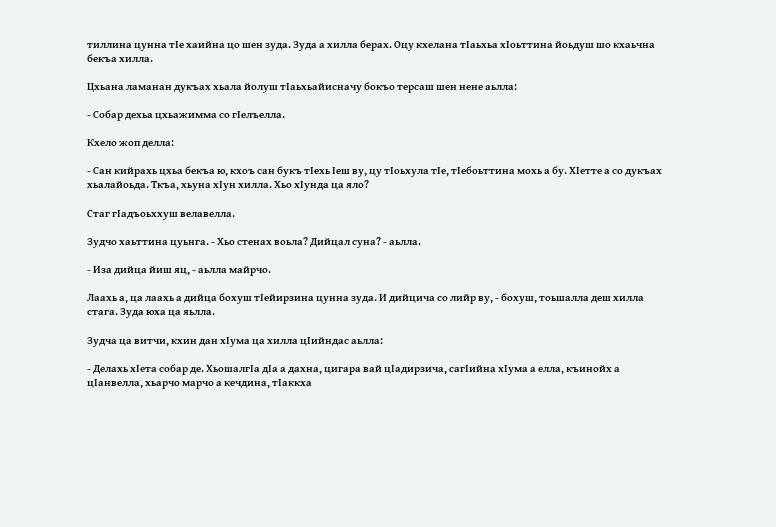тиллина цунна тIе хаийна цо шен зуда. Зуда а хилла берах. Оцу кхелана тIаьхьа хIоьттина йоьдуш шо кхаьчна бекъа хилла.

Цхьана ламанан дукъах хьала йолуш тIаьхьайисначу бокъо терсаш шен нене аьлла:

- Собар дехьа цхьажимма со гIелъелла.

Кхело жоп делла:

- Сан кийрахь цхьа бекъа ю, кхоъ сан букъ тIехь Iеш ву, цу тIоьхула тIе, тIебоьттина мохь а бу. ХIетте а со дукъах хьалайоьда. Ткъа, хьуна хIун хилла. Хьо хIунда ца яло?

Стаг гIадъоьххуш велавелла.

Зудчо хаьттина цуьнга. - Хьо стенах воьла? Дийцал суна? - аьлла.

- Иза дийца йиш яц, - аьлла майрчо.

Лаахь а, ца лаахь а дийца бохуш тIейирзина цунна зуда. И дийцича со лийр ву, - бохуш, тоьшалла деш хилла стага. Зуда юха ца яьлла.

Зудча ца витчи, кхин дан хIума ца хилла цIийндас аьлла:

- Делахь хIета собар де. ХьошалгIа дIа а дахна, цигара вай цIадирзича, сагIийна хIума а елла, къинойх а цIанвелла, хьарчо марчо а кечдина, тIаккха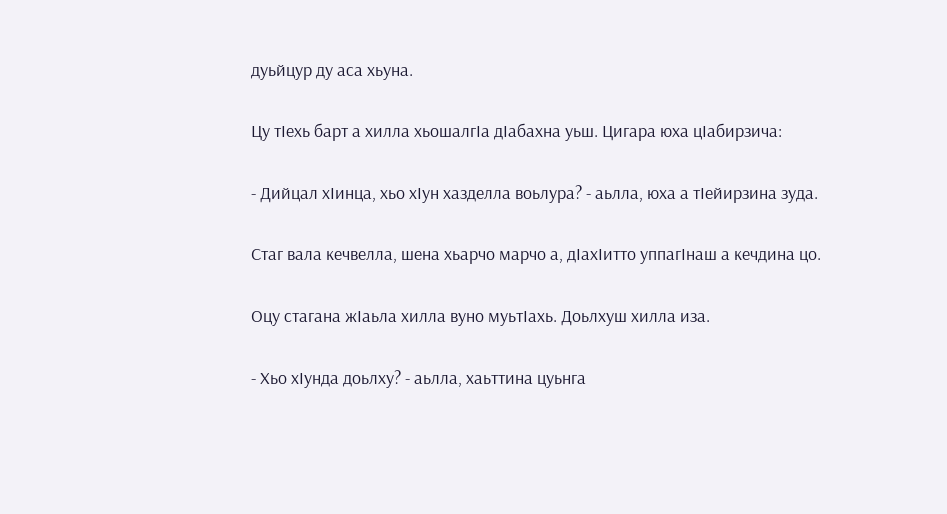дуьйцур ду аса хьуна.

Цу тIехь барт а хилла хьошалгIа дIабахна уьш. Цигара юха цIабирзича:

- Дийцал хIинца, хьо хIун хазделла воьлура? - аьлла, юха а тIейирзина зуда.

Стаг вала кечвелла, шена хьарчо марчо а, дIахIитто уппагIнаш а кечдина цо.

Оцу стагана жIаьла хилла вуно муьтIахь. Доьлхуш хилла иза.

- Хьо хIунда доьлху? - аьлла, хаьттина цуьнга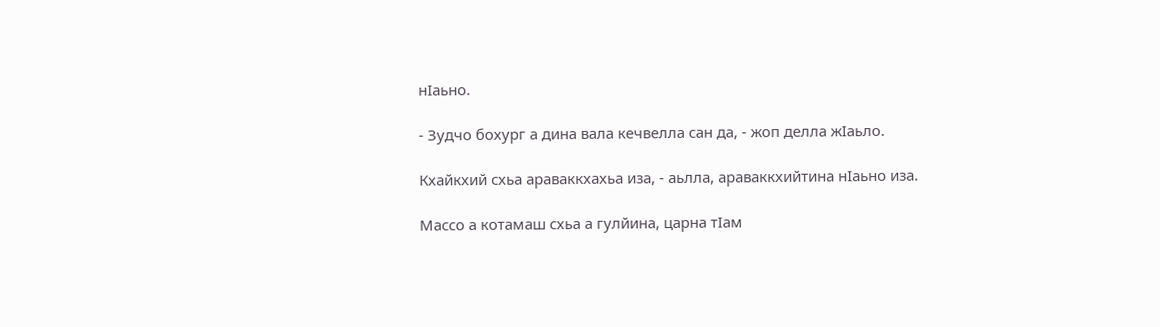нIаьно.

- Зудчо бохург а дина вала кечвелла сан да, - жоп делла жIаьло.

Кхайкхий схьа араваккхахьа иза, - аьлла, араваккхийтина нIаьно иза.

Массо а котамаш схьа а гулйина, царна тIам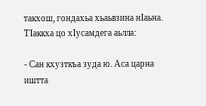такхош, гондахьа хьаьвзина нIаьна. ТIаккха цо хIусамдега аьлла:

- Сан кхузткъа зуда ю. Аса царна иштта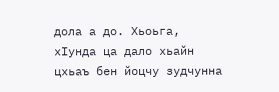дола а до. Хьоьга, хIунда ца дало хьайн цхьаъ бен йоцчу зудчунна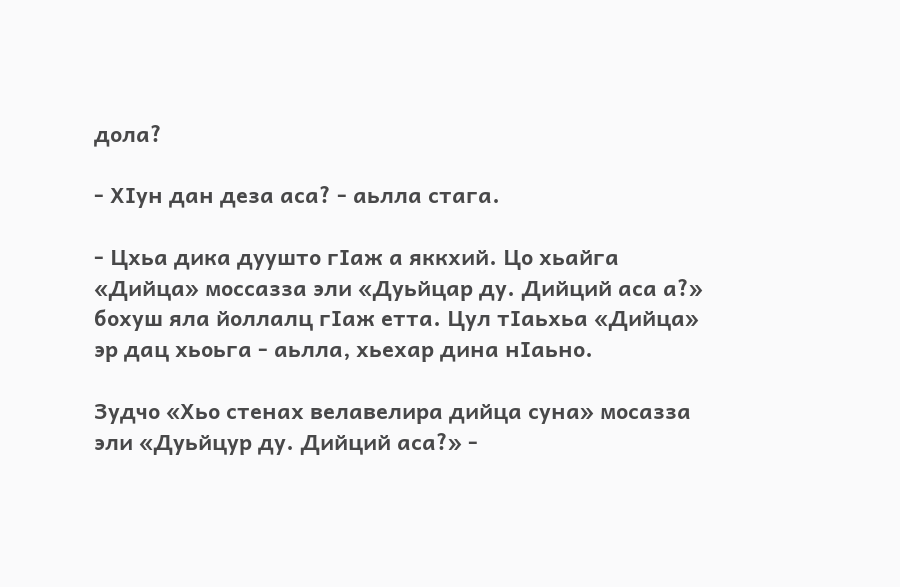дола?

- ХIун дан деза аса? - аьлла стага.

- Цхьа дика дуушто гIаж а яккхий. Цо хьайга «Дийца» моссазза эли «Дуьйцар ду. Дийций аса а?» бохуш яла йоллалц гIаж етта. Цул тIаьхьа «Дийца» эр дац хьоьга - аьлла, хьехар дина нIаьно.

Зудчо «Хьо стенах велавелира дийца суна» мосазза эли «Дуьйцур ду. Дийций аса?» -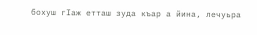бохуш гIаж етташ зуда къар а йина, лечуьра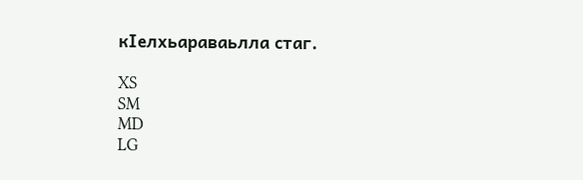кIелхьараваьлла стаг.

XS
SM
MD
LG